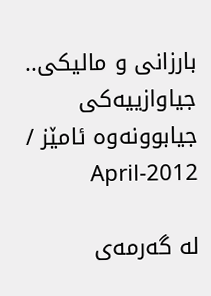بارزانی و مالیكى.. جیاوازییه‌كى جیابوونه‌وه‌ ئامێز / April-2012

له‌ گه‌رمه‌ى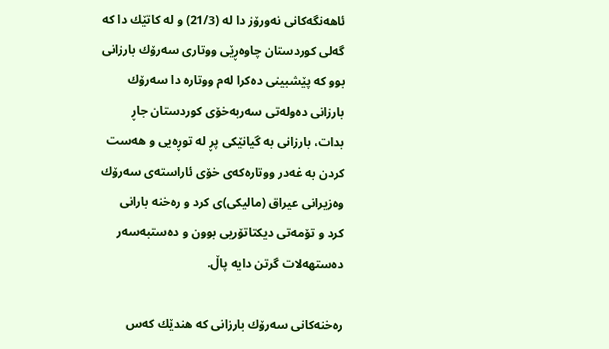ئاهه‌نگه‌كانى نه‌ورۆز دا له‌ (21/3) و له‌ كاتێك دا كه‌ گه‌لى كوردستان چاوه‌ڕێى ووتارى سه‌رۆك بارزانى بوو كه‌ پێشبینى ده‌كرا له‌م ووتاره‌ دا سه‌رۆك بارزانى ده‌وله‌تى سه‌ربه‌خۆى كوردستان جاڕ بدات، بارزانى به‌ گیانێكى پڕ له‌ توڕه‌یى و هه‌ست كردن به‌ غه‌در ووتاره‌كه‌ى خۆى ئاراسته‌ى سه‌رۆك وه‌زیرانى عیراق (مالیكى)ى كرد و ره‌خنه‌ بارانى كرد و تۆمه‌تى دیكتاتۆریى بوون و ده‌ستبه‌سه‌ر ده‌ستهه‌لات گرتن دایه‌ پاڵ.

ره‌خنه‌كانى سه‌رۆك بارزانى كه‌ هندێك كه‌س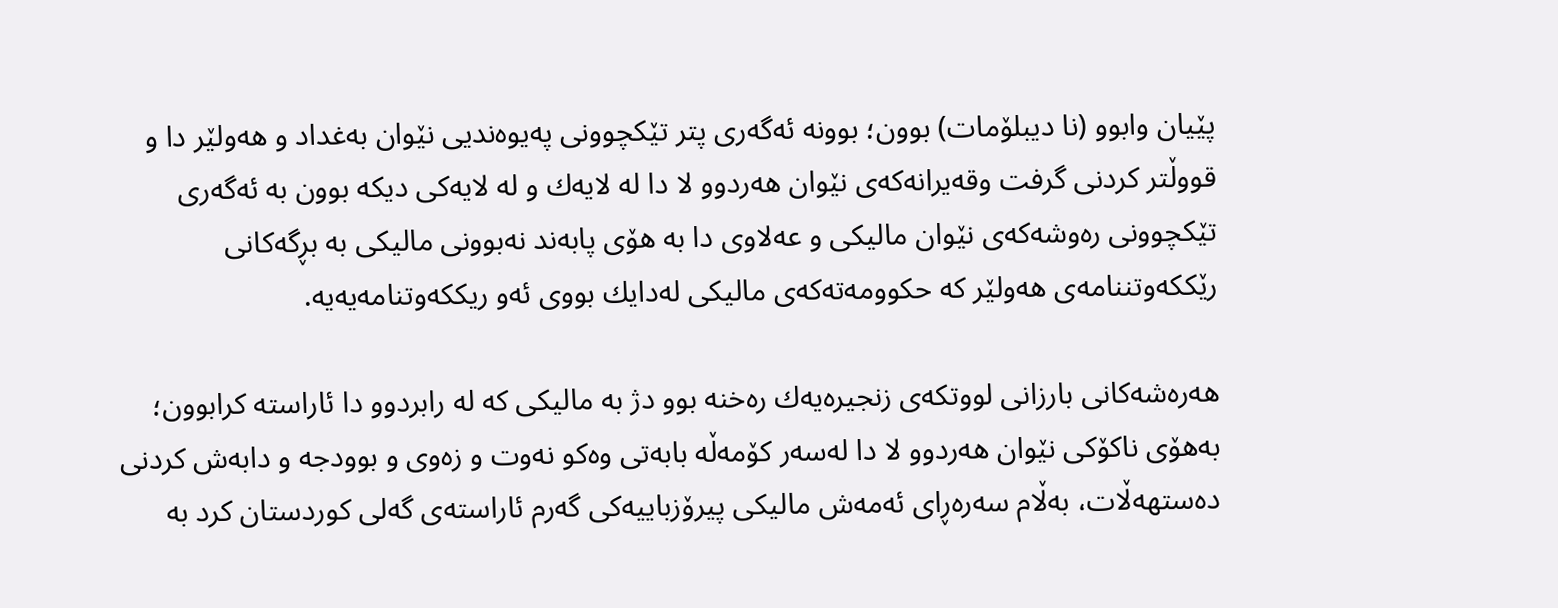پێیان وابوو (نا دیبلۆمات) بوون؛ بوونه‌ ئه‌گه‌رى پتر تێكچوونى په‌یوه‌ندیى نێوان به‌غداد و هه‌ولێر دا و قووڵتر كردنى گرفت وقه‌یرانه‌كه‌ى نێوان هه‌ردوو لا دا له‌ لایه‌ك و له‌ لایه‌كى دیكه‌ بوون به‌ ئه‌گه‌رى تێكچوونى ره‌وشه‌كه‌ى نێوان مالیكى و عه‌لاوى دا به‌ هۆى پابه‌ند نه‌بوونى مالیكى به‌ بڕگه‌كانى رێككه‌وتننامه‌ى هه‌ولێر كه‌ حكوومه‌ته‌كه‌ى مالیكى له‌دایك بووى ئه‌و ریككه‌وتنامه‌یه‌یه‌.

هه‌ره‌شه‌كانى بارزانى لووتكه‌ى زنجیره‌یه‌ك ره‌خنه‌ بوو دژ به‌ مالیكى كه‌ له‌ رابردوو دا ئاراسته‌ كرابوون؛ به‌هۆى ناكۆكى نێوان هه‌ردوو لا دا له‌سه‌ر كۆمه‌ڵه‌ بابه‌تى وه‌كو نه‌وت و زه‌وى و بوودجه‌ و دابه‌ش كردنى ده‌ستهه‌ڵات، به‌ڵام سه‌ره‌ڕاى ئه‌مه‌ش مالیكى پیرۆزباییه‌كى گه‌رم ئاراسته‌ى گه‌لى كوردستان كرد به‌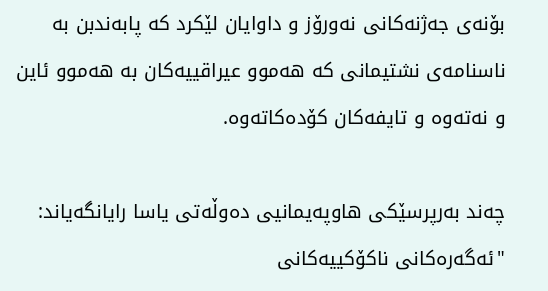بۆنه‌ى جه‌ژنه‌كانى نه‌ورۆز و داوایان لێكرد كه‌ پابه‌ندبن به‌ ناسنامه‌ى نشتیمانى كه‌ هه‌موو عیراقییه‌كان به‌ هه‌موو ئاین و نه‌ته‌وه‌ و تایفه‌كان كۆده‌كاته‌وه‌.

چه‌ند به‌رپرسێكى هاوپه‌یمانیى ده‌وڵه‌تى یاسا رایانگه‌یاند: "ئه‌گه‌ره‌كانى ناكۆكییه‌كانى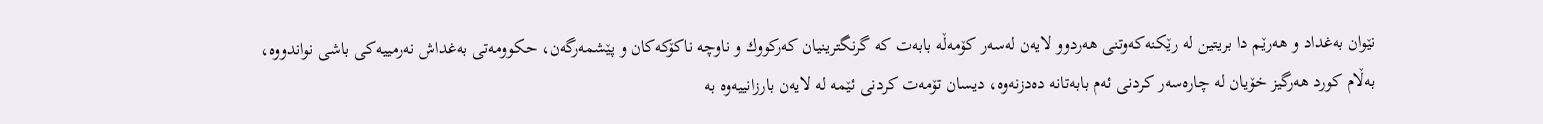نێوان به‌غداد و هه‌رێم دا بریتین له‌ رێكنه‌كه‌وتنى هه‌ردوو لایه‌ن له‌سه‌ر كۆمه‌ڵه‌ بابه‌ت كه‌ گرنگترینیان كه‌ركووك و ناوچه‌ ناكۆكه‌كان و پێشمه‌رگه‌ن، حكوومه‌تى به‌غداش نه‌رمییه‌كى باشى نواندووه‌، به‌ڵام كورد هه‌رگیز خۆیان له‌ چاره‌سه‌ر كردنى ئه‌م بابه‌تانه‌ ده‌دزنه‌وه‌، دیسان تۆمه‌ت كردنى ئێمه‌ له‌ لایه‌ن بارزانییه‌وه‌ به‌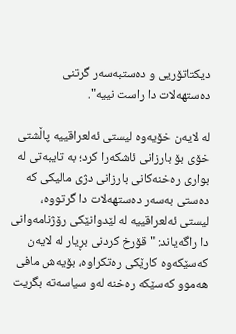دیكتاتۆریى و ده‌ستبه‌سه‌ر گرتنى ده‌ستهه‌لات دا راست نییه‌".

له‌ لایه‌ن خۆیه‌وه‌ لیستى ئه‌لعراقییه‌ پاڵشتى خۆى بۆ بارزانى ئاشكه‌را كرد؛ به‌ تایبه‌تى له‌ بوارى ره‌خنه‌كانى بارزانى دژى مالیكى كه‌ ده‌ستى به‌سه‌ر ده‌ستهه‌لات دا گرتووه‌، لیستى ئه‌لعراقییه‌ له‌ لێدوانێكى رۆژنامه‌وانى دا راگه‌یاند: "قۆرخ كردنى بڕیار له‌ لایه‌ن كه‌سێكه‌وه‌ كارێكى ره‌تكراوه‌، بۆیه‌ش مافى هه‌موو كه‌سێكه‌ ره‌خنه‌ له‌و سیاسه‌ته‌ بگریت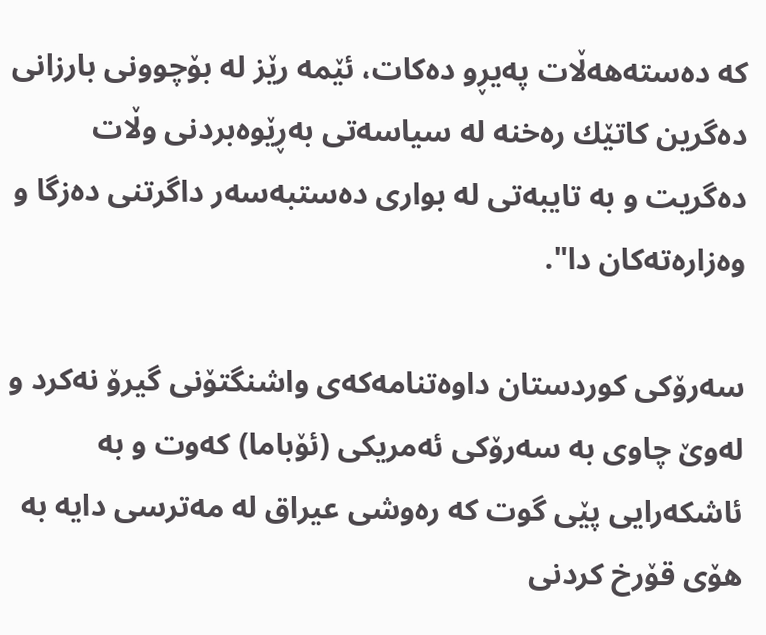كه‌ ده‌سته‌هه‌ڵات په‌یڕو ده‌كات، ئێمه‌ رێز له‌ بۆچوونى بارزانى ده‌گرین كاتێك ره‌خنه‌ له‌ سیاسه‌تى به‌ڕێوه‌بردنى وڵات ده‌گریت و به‌ تایبه‌تى له‌ بوارى ده‌ستبه‌سه‌ر داگرتنى ده‌زگا و وه‌زاره‌ته‌كان دا".

سه‌رۆكى كوردستان داوه‌تنامه‌كه‌ى واشنگتۆنى گیرۆ نه‌كرد و له‌وێ چاوى به‌ سه‌رۆكى ئه‌مریكى (ئۆباما) كه‌وت و به‌ ئاشكه‌رایى پێى گوت كه‌ ره‌وشى عیراق له‌ مه‌ترسى دایه‌ به‌ هۆى قۆرخ كردنى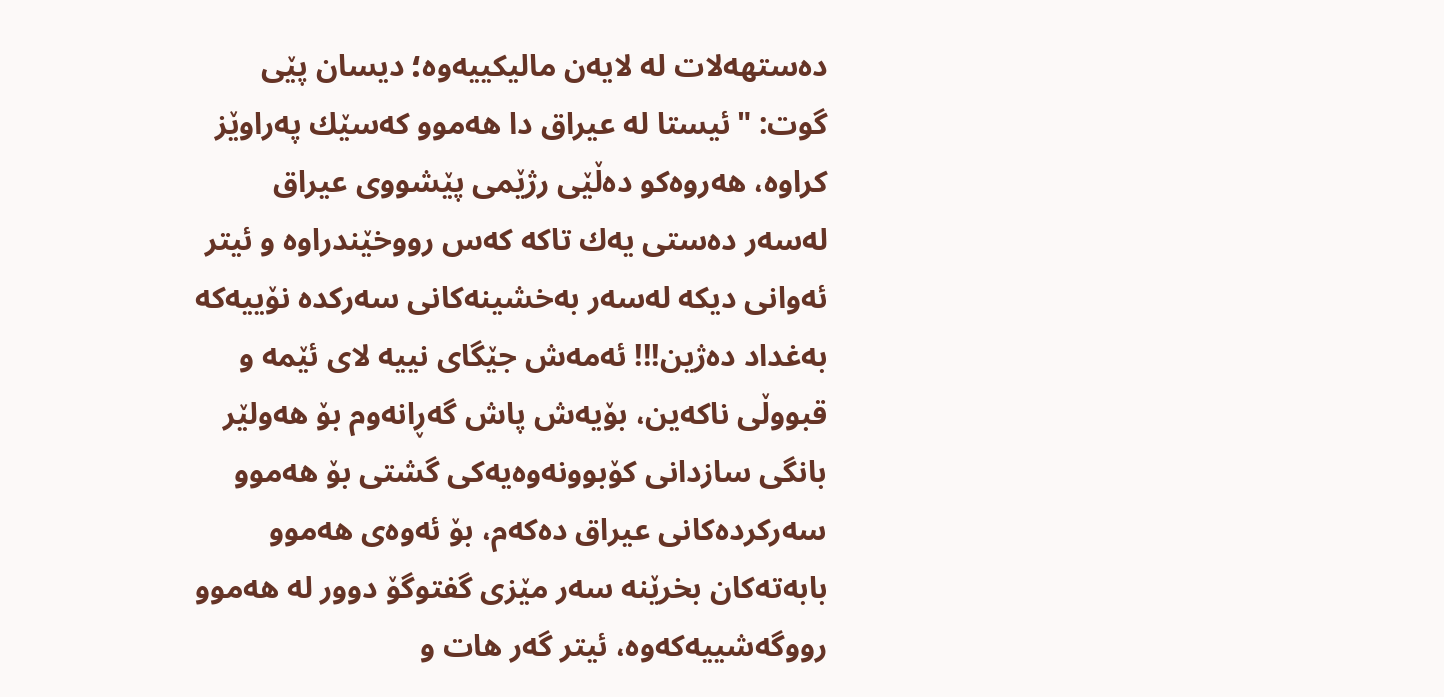ده‌ستهه‌لات له‌ لایه‌ن مالیكییه‌وه‌؛ دیسان پێى گوت: "ئیستا له‌ عیراق دا هه‌موو كه‌سێك په‌راوێز كراوه‌، هه‌روه‌كو ده‌ڵێى رژێمى پێشووى عیراق له‌سه‌ر ده‌ستى یه‌ك تاكه‌ كه‌س رووخێندراوه‌ و ئیتر ئه‌وانى دیكه‌ له‌سه‌ر به‌خشینه‌كانى سه‌ركده‌ نۆییه‌كه‌ به‌غداد ده‌ژین!!! ئه‌مه‌ش جێگاى نییه‌ لاى ئێمه‌ و قبووڵى ناكه‌ین، بۆیه‌ش پاش گه‌ڕانه‌وم بۆ هه‌ولێر بانگى سازدانى كۆبوونه‌وه‌یه‌كى گشتى بۆ هه‌موو سه‌ركرده‌كانى عیراق ده‌كه‌م، بۆ ئه‌وه‌ى هه‌موو بابه‌ته‌كان بخرێنه‌ سه‌ر مێزى گفتوگۆ دوور له‌ هه‌موو رووگه‌شییه‌كه‌وه‌، ئیتر گه‌ر هات و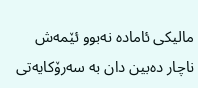مالیكى ئاماده‌ نه‌بوو ئێمه‌ش ناچار ده‌بین دان به‌ سه‌رۆكایه‌تى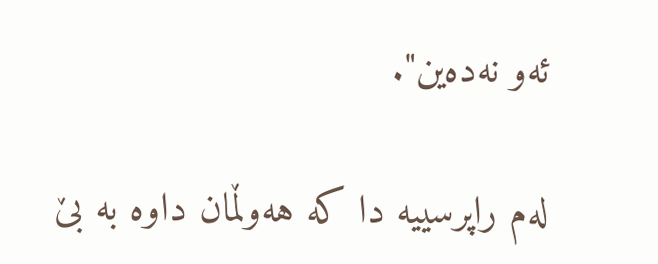ئه‌و نه‌ده‌ین".

له‌م راپرسییه‌ دا كه‌ هه‌وڵمان داوه‌ به‌ بێ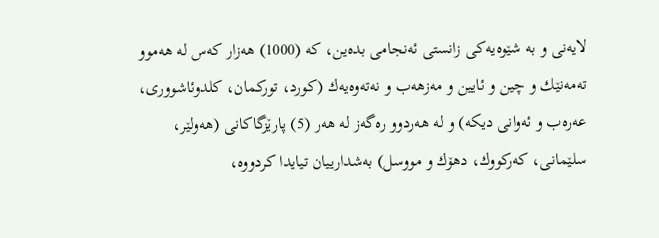لایه‌نى و به‌ شێوه‌یه‌كى زانستى ئه‌نجامى بده‌ین، كه‌ (1000) هه‌زار كه‌س له‌ هه‌موو ته‌مه‌نێك و چین و ئایین و مه‌زهه‌ب و نه‌ته‌وه‌یه‌ك (كورد، توركمان، كلدوئاشوورى، عه‌ره‌ب و ئه‌وانى دیكه‌) و له‌ هه‌ردوو ره‌گه‌ز له‌ هه‌ر (5) پارێزگاكانى (هه‌ولێر، سلێمانى، كه‌ركووك، دهۆك و مووسل) به‌شدارییان تیایدا كردووه‌،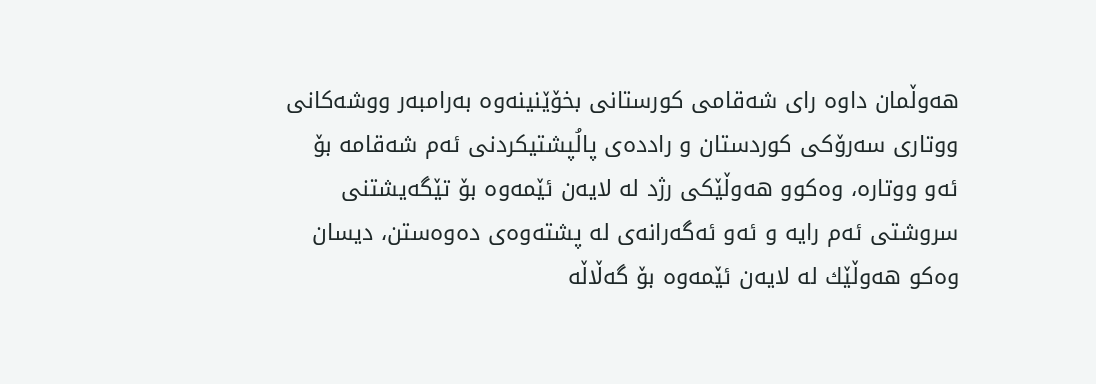هه‌وڵمان داوه‌ راى شه‌قامى كورستانى بخۆێنینه‌وه‌ به‌رامبه‌ر ووشه‌كانى ووتارى سه‌رۆكى كوردستان و رادده‌ى پالُپشتیكردنى ئه‌م شه‌قامه‌ بۆ ئه‌و ووتاره‌، وه‌كوو هه‌وڵێكى رژد له‌ لایه‌ن ئێمه‌وه‌ بۆ تێگه‌یشتنى سروشتى ئه‌م رایه‌ و ئه‌و ئه‌گه‌رانه‌ى له‌ پشته‌وه‌ى ده‌وه‌ستن، دیسان وه‌كو هه‌وڵێك له‌ لایه‌ن ئێمه‌وه‌ بۆ گه‌ڵاڵه‌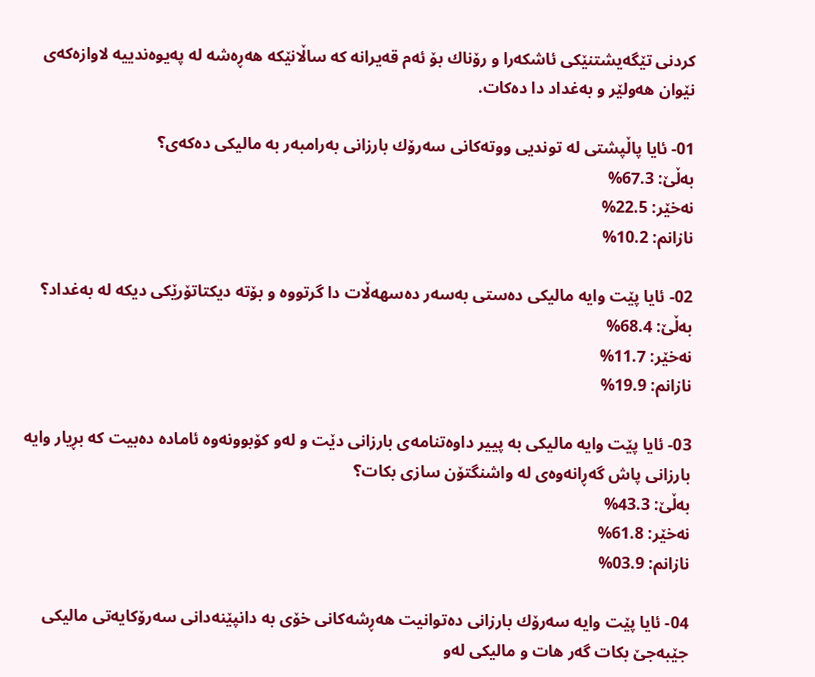كردنى تێگه‌یشتنێكى ئاشكه‌را و رۆناك بۆ ئه‌م قه‌یرانه‌ كه‌ ساڵانێكه‌ هه‌ڕه‌شه‌ له‌ په‌یوه‌ندییه‌ لاوازه‌كه‌ى نێوان هه‌ولێر و به‌غداد دا ده‌كات.

01- ئایا پاڵپشتى له‌ توندیى ووته‌كانى سه‌رۆك بارزانى به‌رامبه‌ر به‌ مالیكى ده‌كه‌ى؟
به‌ڵێ: 67.3%
نه‌خێر: 22.5%
نازانم: 10.2%

02- ئایا پێت وایه‌ مالیكى ده‌ستى به‌سه‌ر ده‌سهه‌ڵات دا گرتووه‌ و بۆته‌ دیكتاتۆرێكى دیكه‌ له‌ به‌غداد؟
به‌ڵێ: 68.4%
نه‌خێر: 11.7%
نازانم: 19.9%

03- ئایا پێت وایه‌ مالیكى به‌ پییر داوه‌تنامه‌ى بارزانى دێت و له‌و كۆبوونه‌وه‌ ئاماده‌ ده‌بیت كه‌ بڕیار وایه‌ بارزانى پاش گه‌ڕانه‌وه‌ى له‌ واشنگتۆن سازى بكات؟
به‌ڵێ: 43.3%
نه‌خێر: 61.8%
نازانم: 03.9%

04- ئایا پێت وایه‌ سه‌رۆك بارزانى ده‌توانیت هه‌ڕشه‌كانى خۆى به‌ دانپێنه‌دانى سه‌رۆكایه‌تى مالیكى جێبه‌جێ بكات گه‌ر هات و مالیكى له‌و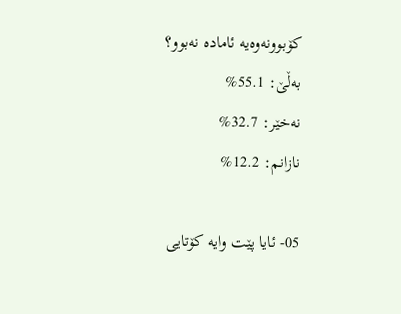كۆبوونه‌وه‌یه‌ ئاماده‌ نه‌بوو؟
به‌ڵێ: 55.1%
نه‌خێر: 32.7%
نازانم: 12.2%

05- ئایا پێت وایه‌ كۆتایى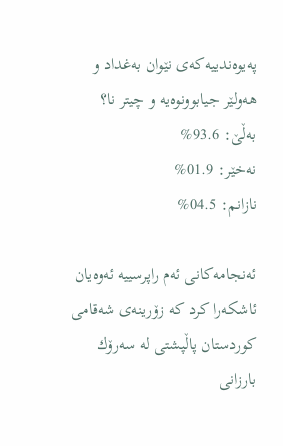په‌یوه‌ندییه‌كه‌ى نێوان به‌غداد و هه‌ولێر جیابوونوه‌یه‌ و چیتر نا؟
به‌ڵێ: 93.6%
نه‌خێر: 01.9%
نازانم: 04.5%

ئه‌نجامه‌كانى ئه‌م راپرسییه‌ ئه‌وه‌یان ئاشكه‌را كرد كه‌ زۆرینه‌ى شه‌قامى كوردستان پاڵپشتى له‌ سه‌رۆك بارزانى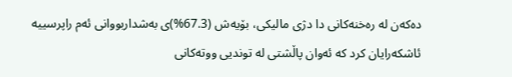ده‌كه‌ن له‌ ره‌خنه‌كانى دا دژى مالیكى، بۆیه‌ش (67.3%)ى به‌شداربووانى ئه‌م راپرسییه‌ ئاشكه‌رایان كرد كه‌ ئه‌وان پاڵشتى له‌ توندیى ووته‌كانى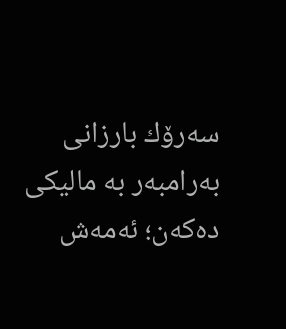سه‌رۆك بارزانى به‌رامبه‌ر به‌ مالیكى ده‌كه‌ن؛ ئه‌مه‌ش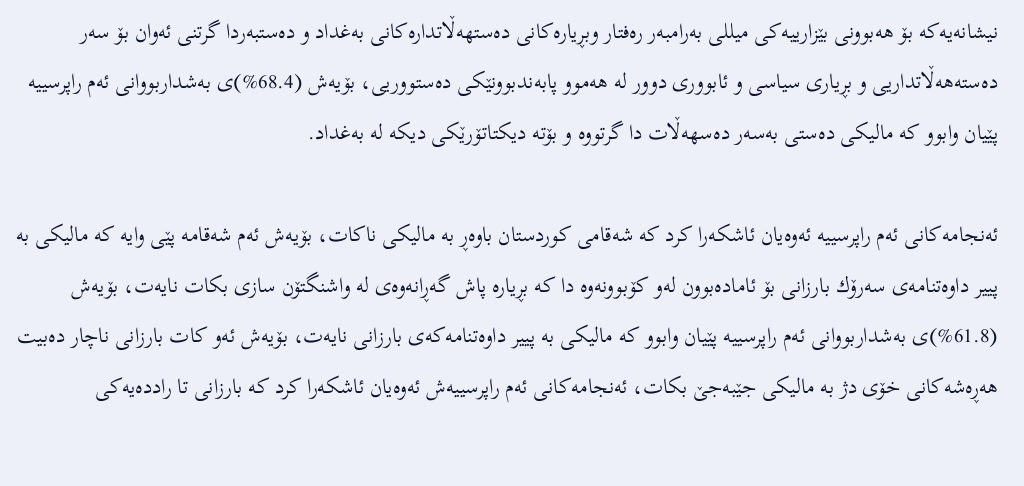نیشانه‌یه‌كه‌ بۆ هه‌بوونى بێزارییه‌كى میللى به‌رامبه‌ر ره‌فتار وبڕیاره‌كانى ده‌ستهه‌ڵاتداره‌كانى به‌غداد و ده‌ستبه‌ردا گرتنى ئه‌وان بۆ سه‌ر ده‌سته‌هه‌ڵاتداریى و بڕیارى سیاسى و ئابوورى دوور له‌ هه‌موو پابه‌ندبوونێكى ده‌ستووریى، بۆیه‌ش (68.4%)ى به‌شداربووانى ئه‌م راپرسییه‌ پێیان وابوو كه‌ مالیكى ده‌ستى به‌سه‌ر ده‌سهه‌ڵات دا گرتووه‌ و بۆته‌ دیكتاتۆرێكى دیكه‌ له‌ به‌غداد.

ئه‌نجامه‌كانى ئه‌م راپرسییه‌ ئه‌وه‌یان ئاشكه‌را كرد كه‌ شه‌قامى كوردستان باوه‌ڕ به‌ مالیكى ناكات، بۆیه‌ش ئه‌م شه‌قامه‌ پێى وایه‌ كه‌ مالیكى به‌ پییر داوه‌تنامه‌ى سه‌رۆك بارزانى بۆ ئاماده‌بوون له‌و كۆبوونه‌وه‌ دا كه‌ بڕیاره‌ پاش گه‌ڕانه‌وه‌ى له‌ واشنگتۆن سازى بكات نایه‌ت، بۆیه‌ش (61.8%)ى به‌شداربووانى ئه‌م راپرسییه‌ پێیان وابوو كه‌ مالیكى به‌ پییر داوه‌تنامه‌كه‌ى بارزانى نایه‌ت، بۆیه‌ش ئه‌و كات بارزانى ناچار ده‌بیت هه‌ڕه‌شه‌كانى خۆى دژ به‌ مالیكى جێبه‌جێ بكات، ئه‌نجامه‌كانى ئه‌م راپرسییه‌ش ئه‌وه‌یان ئاشكه‌را كرد كه‌ بارزانى تا رادده‌یه‌كى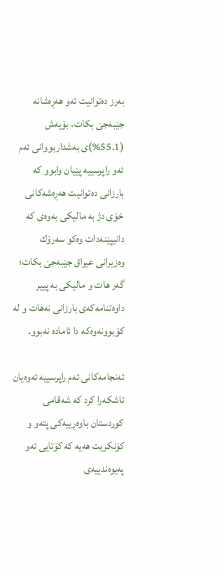به‌رز ده‌توانیت ئه‌و هه‌ڕه‌شانه‌ جێبه‌جێ بكات، بۆیه‌ش (55.1%)ى به‌شداربووانى ئه‌م ئه‌و راپرسییه‌ پێیان وابوو كه‌ بارزانى ده‌توانیت هه‌ڕه‌شه‌كانى خۆى دژ به‌ مالیكى به‌وه‌ى كه‌ دانیپێنه‌دات وه‌كو سه‌رۆك وه‌زیرانى عیراق جێبه‌جێ بكات؛ گه‌ر هات و مالیكى به‌ پییر داوه‌تنامه‌كه‌ى بارزانى نه‌هات و له‌ كۆبوونه‌وه‌كه‌ دا ئاماده‌ نه‌بوو.

ئه‌نجامه‌كانى ئه‌م راپرسییه‌ ئه‌وه‌یان ئاشكه‌را كرد كه‌ شه‌قامى كوردستان باوه‌ڕییه‌كى پته‌و و كۆنكریت هه‌یه‌ كه‌ كۆتایى ئه‌و په‌یوه‌ندییه‌ى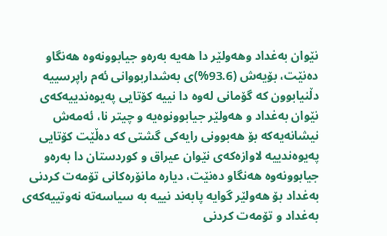نێوان به‌غداد وهه‌ولێر دا هه‌یه‌ به‌ره‌و جیابوونه‌وه‌ هه‌نگاو ده‌نێت، بۆیه‌ش (93.6%)ى به‌شداربووانى ئه‌م راپرسییه‌ دڵنیابوون كه‌ گۆمانى له‌وه‌ دا نییه‌ كۆتایى په‌یوه‌ندییه‌كه‌ى نێوان به‌غداد و هه‌ولێر جیابوونوه‌یه‌ و چیتر نا، ئه‌مه‌ش نیشانه‌یه‌كه‌ بۆ هه‌بوونى رایه‌كى گشتى كه‌ ده‌ڵێت كۆتایى په‌یوه‌ندییه‌ لاوازه‌كه‌ى نێوان عیراق و كوردستان دا به‌ره‌و جیابوونه‌وه‌ هه‌نگاو ده‌نێت، دیاره‌ مانۆره‌كانى تۆمه‌ت كردنى به‌غداد بۆ هه‌ولێر گوایه‌ پابه‌ند نییه‌ به‌ سیاسه‌ته‌ نه‌وتییه‌كه‌ى به‌غداد و تۆمه‌ت كردنى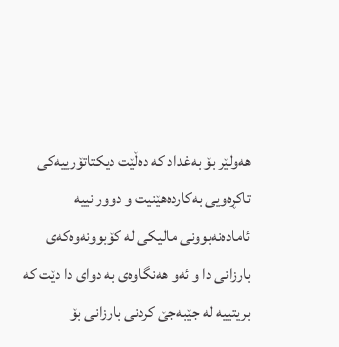هه‌ولێر بۆ به‌غداد كه‌ ده‌ڵێت دیكتاتۆرییه‌كى تاكڕه‌ویى به‌كارده‌هێنیت و دوور نییه‌ ئاماده‌نه‌بوونى مالیكى له‌ كۆبوونه‌وه‌كه‌ى بارزانى دا و ئه‌و هه‌نگاوه‌ى به‌ دواى دا دێت كه‌ بریتییه‌ له‌ جێبه‌جێ كردنى بارزانى بۆ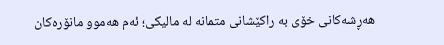هه‌ڕشه‌كانى خۆى به‌ راكێشانى متمانه‌ له‌ مالیكى؛ ئه‌م هه‌موو مانۆره‌كان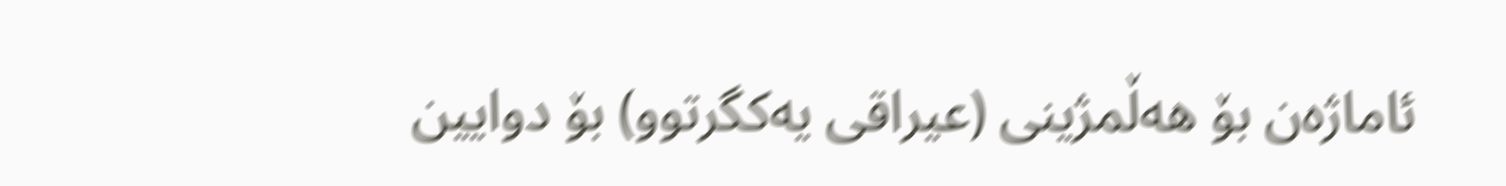ئاماژه‌ن بۆ هه‌ڵمژینى (عیراقى یه‌كگرتوو) بۆ دوایین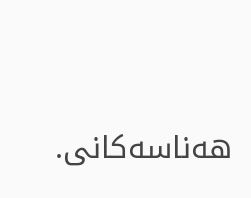هه‌ناسه‌كانى.